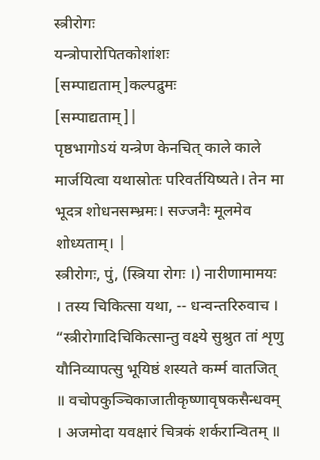स्त्रीरोगः
यन्त्रोपारोपितकोशांशः
[सम्पाद्यताम्]कल्पद्रुमः
[सम्पाद्यताम्]|
पृष्ठभागोऽयं यन्त्रेण केनचित् काले काले मार्जयित्वा यथास्रोतः परिवर्तयिष्यते। तेन मा भूदत्र शोधनसम्भ्रमः। सज्जनैः मूलमेव शोध्यताम्। |
स्त्रीरोगः, पुं, (स्त्रिया रोगः ।) नारीणामामयः । तस्य चिकित्सा यथा, -- धन्वन्तरिरुवाच । “स्त्रीरोगादिचिकित्सान्तु वक्ष्ये सुश्रुत तां शृणु यौनिव्यापत्सु भूयिष्ठं शस्यते कर्म्म वातजित् ॥ वचोपकुञ्चिकाजातीकृष्णावृषकसैन्धवम् । अजमोदा यवक्षारं चित्रकं शर्करान्वितम् ॥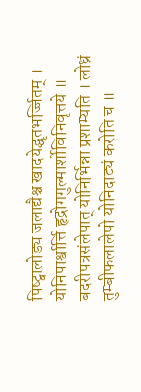पिष्ट्वालोड्य जलाद्यैश्च खादयेद्घृतभर्ज्जितम् । योनिपार्श्वार्त्ति हृद्रोगगुल्मार्शोविनिवृत्तये ॥ बदरीपत्रसंलेपात् योनिर्भिन्ना प्रशाम्यति । लोध्रं तुम्बीफलालेपो योनिदाट्यं करोति च ॥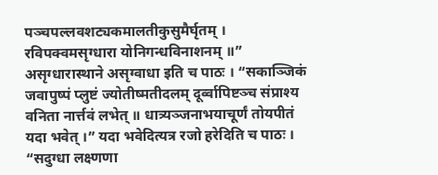पञ्चपल्लवशट्यकमालतीकुसुमैर्घृतम् । रविपक्वमसृग्धारा योनिगन्धविनाशनम् ॥” असृग्धारास्थाने असृग्वाधा इति च पाठः । “सकाञ्जिकं जवापुष्पं प्लुष्टं ज्योतीष्मतीदलम् दूर्व्वापिष्टञ्च संप्राश्य वनिता नार्त्तवं लभेत् ॥ धात्र्यञ्जनाभयाचूर्णं तोयपीतं यदा भवेत् ।” यदा भवेदित्यत्र रजो हरेदिति च पाठः । “सदुग्धा लक्ष्णणा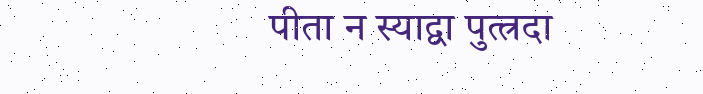पीता न स्याद्वा पुत्त्रदा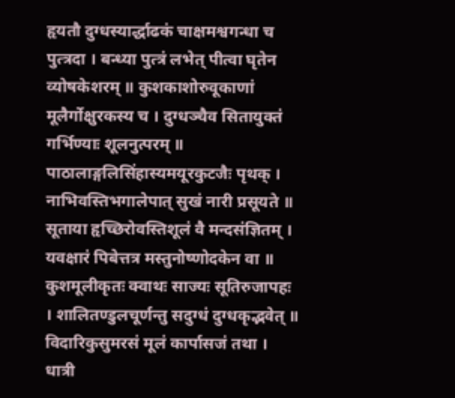हृयतौ दुग्धस्यार्द्धाढकं चाक्षमश्वगन्धा च पुत्त्रदा । बन्ध्या पुत्त्रं लभेत् पीत्वा घृतेन व्योषकेशरम् ॥ कुशकाशोरुवूकाणां मूलैर्गोक्षुरकस्य च । दुग्धञ्चैव सितायुक्तं गर्भिण्याः शूलनुत्परम् ॥ पाठालाङ्गलिसिंहास्यमयूरकुटजैः पृथक् । नाभिवस्तिभगालेपात् सुखं नारी प्रसूयते ॥ सूताया हृच्छिरोवस्तिशूलं वै मन्दसंज्ञितम् । यवक्षारं पिबेत्तत्र मस्तुनोष्णोदकेन वा ॥ कुशमूलीकृतः क्वाथः साज्यः सूतिरुजापहः । शालितण्डुलचूर्णन्तु सदुग्धं दुग्धकृद्भवेत् ॥ विदारिकुसुमरसं मूलं कार्पासजं तथा । धात्री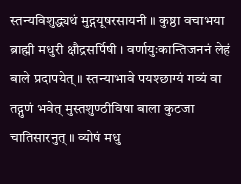स्तन्यविशुद्ध्यथं मुद्गयूषरसायनी ॥ कुष्ठा वचाभया ब्राह्मी मधुरी क्षौद्रसर्पिषी । वर्णायुःकान्तिजननं लेहं बाले प्रदापयेत् ॥ स्तन्याभावे पयश्छाग्यं गव्यं वा तद्गुणं भवेत् मुस्तशुण्ठीविषा बाला कुटजा चातिसारनुत् ॥ व्योषं मधु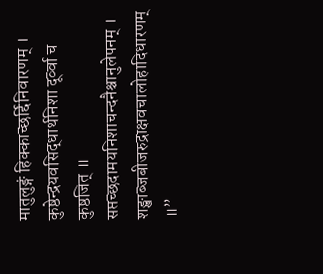मातुलुङ्गं हिक्काच्छर्द्दिनिवारणम् । कुष्ठेन्द्रयवसिद्धार्थनिशा दूर्व्वा च कुष्ठजित् ॥ सप्तच्छदामयनिशाचन्दनैश्चानुलेपनम् । शङ्खाब्जबीजरुद्राक्षवचालोहादिधारणम् ॥”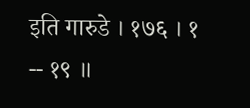इति गारुडे । १७६ । १ -- १९ ॥